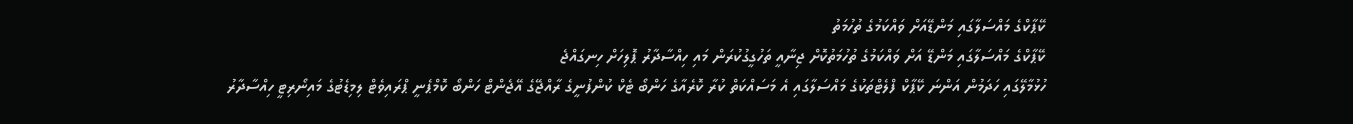ކޭޕާކްގެ މައްސަލާގައި މަންޑޭއަށް ވައްކަމުގެ ތުހުމަތު
ކޭޕާކްގެ މައްސަލާގައި މަންޑޭ އަށް ވައްކަމުގެ ތުހުމަތުކޮށް ޖިނާއީ ތަހުގީގުކުރަން މައި ހިއްސާދާރު ޕޮލިހަށް ހިނގައްޖެ
ހުޅުމާލޭގައި ހަދަމުން އަންނަ ކޭޕާކް ފްލެޓްތަކުގެ މައްސަލާގައި އެ މަސައްކަތް ކުރާ ކޮރެއާގެ ހަންބޯ ޓެކް ކުންފުނީގެ ރާއްޖޭގެ އޭޖެންޓް ހަންބޯ ކޮމްޕެނީ ޕްރައިވެޓް ލިމިޑެޓުގެ މައިނޯރިޓީ ހިއްސާދާރު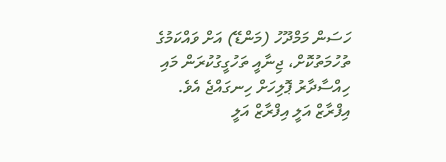ހަސަން މަމްދޫހު (މަންޑޭ) އަށް ވައްކަމުގެ ތުހުމަތުކޮށް، ޖިނާއީ ތަހުގީގުކުރަން މައި ހިއްސާދާރު ޕޮލިހަށް ހިނގައްޖެ އެވެ.
އިފްރާޒް އަލީ އިފްރާޒް އަލީ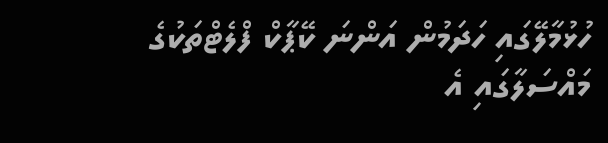ހުޅުމާލޭގައި ހަދަމުން އަންނަ ކޭޕާކް ފްލެޓްތަކުގެ މައްސަލާގައި އެ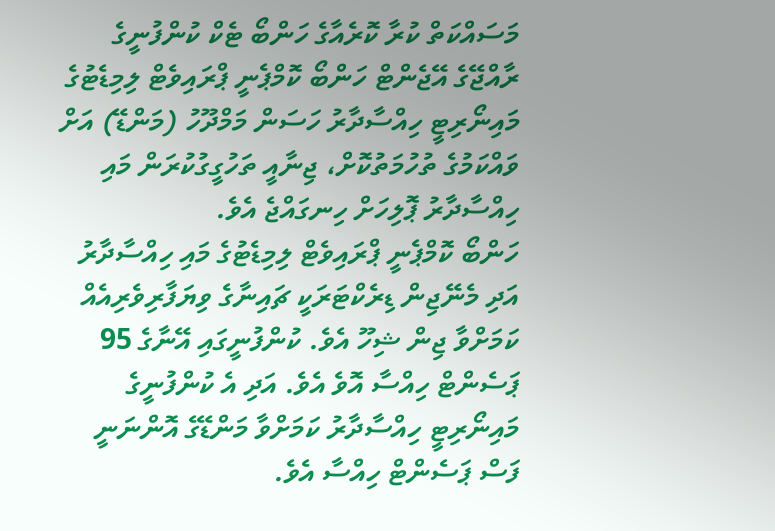މަސައްކަތް ކުރާ ކޮރެއާގެ ހަންބޯ ޓެކް ކުންފުނީގެ ރާއްޖޭގެ އޭޖެންޓް ހަންބޯ ކޮމްޕެނީ ޕްރައިވެޓް ލިމިޑެޓުގެ މައިނޯރިޓީ ހިއްސާދާރު ހަސަން މަމްދޫހު (މަންޑޭ) އަށް ވައްކަމުގެ ތުހުމަތުކޮށް، ޖިނާއީ ތަހުގީގުކުރަން މައި ހިއްސާދާރު ޕޮލިހަށް ހިނގައްޖެ އެވެ.
ހަންބޯ ކޮމްޕެނީ ޕްރައިވެޓް ލިމިޑެޓުގެ މައި ހިއްސާދާރު އަދި މެނޭޖިން ޑިރެކްޓަރަކީ ޗައިނާގެ ވިޔަފާރިވެރިއެއް ކަމަށްވާ ޖިން ޝިހޫ އެވެ. ކުންފުނީގައި އޭނާގެ 95 ޕަސެންޓް ހިއްސާ އޮވެ އެވެ. އަދި އެ ކުންފުނީގެ މައިނޯރިޓީ ހިއްސާދާރު ކަމަށްވާ މަންޑޭގެ އޮންނަނީ ފަސް ޕަސެންޓް ހިއްސާ އެވެ.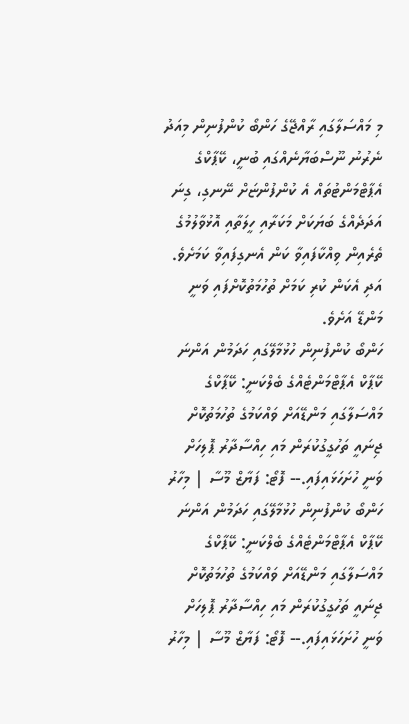މި މައްސަލާގައި ރާއްޖޭގެ ހަންބޯ ކުންފުނިން މިއަދު ނެރުނު ނޫސްބަޔާނެއްގައި ބުނީ، ކޭޕާކްގެ އެޕާޓްމަންޓުތައް އެ ކުންފުންޏަށް ނޭނގި، ގިނަ އަދަދެއްގެ ބަޔަކަށް މަކަރާއި ހީލަތާއި އޮޅުވާލުމުގެ ތެރެއިން ވިއްކާފައިވާ ކަން އެނގިފައިވާ ކަމަށެވެ. އަދި އެކަން ކުރި ކަމަށް ތުހުމަތުކޮށްފައި ވަނީ މަންޑޭ އަށެވެ.
ހަންބޯ ކުންފުނިން ހުޅުމާލޭގައި ހަދަމުން އަންނަ ކޭޕާކް އެޕާޓްމަންޓެއްގެ ބެލްކަނީ: ކޭޕާކްގެ މައްސަލާގައި މަންޑޭއަށް ވައްކަމުގެ ތުހުމަތުކޮށް ޖިނައީ ތަހުގީގުކުރަން މައި ހިއްސާދާރު ޕޮލިހަށް ވަނީ ހުށަހަޅައިފައި.-- ފޮޓޯ: ފަޔާޒް މޫސާ | މިހާރު
ހަންބޯ ކުންފުނިން ހުޅުމާލޭގައި ހަދަމުން އަންނަ ކޭޕާކް އެޕާޓްމަންޓެއްގެ ބެލްކަނީ: ކޭޕާކްގެ މައްސަލާގައި މަންޑޭއަށް ވައްކަމުގެ ތުހުމަތުކޮށް ޖިނައީ ތަހުގީގުކުރަން މައި ހިއްސާދާރު ޕޮލިހަށް ވަނީ ހުށަހަޅައިފައި.-- ފޮޓޯ: ފަޔާޒް މޫސާ | މިހާރު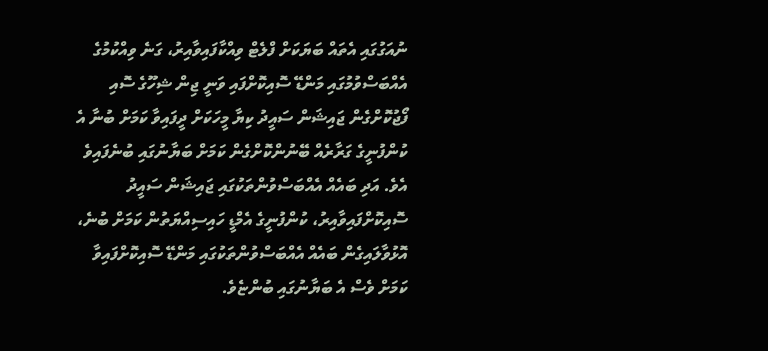ނުއަގުގައި އެތައް ބަޔަކަށް ފްލެޓް ވިއްކާފައިވާއިރު، ގަނެ ވިއްކުމުގެ އެއްބަސްވުމުގައި މަންޑޭ ސޮއިކޮށްފައި ވަނީ ޖިން ޝިހޫގެ ސޮއި ފޯޖުކޮށްގެން ޖައިޝަން ސައީދު ކިޔާ މީހަކަށް ދީފައިވާ ކަމަށް ބުނާ އެ ކުންފުނީގެ ގަރާރެއް ބޭނުންކޮށްގެން ކަމަށް ބަޔާނުގައި ބުނެފައިވެ އެވެ. އަދި ބައެއް އެއްބަސްވުންތަކުގައި ޖައިޝަން ސައީދު ސޮއިކޮށްފައިވާއިރު، ކުންފުނީގެ އެމްޑީ ހައިސިއްޔަތުން ކަމަށް ބުނެ، އޮޅުވާލައިގެން ބައެއް އެއްބަސްވުންތަކުގައި މަންޑޭ ސޮއިކޮށްފައިވާ ކަމަށް ވެސް އެ ބަޔާނުގައި ބުންޏެވެ.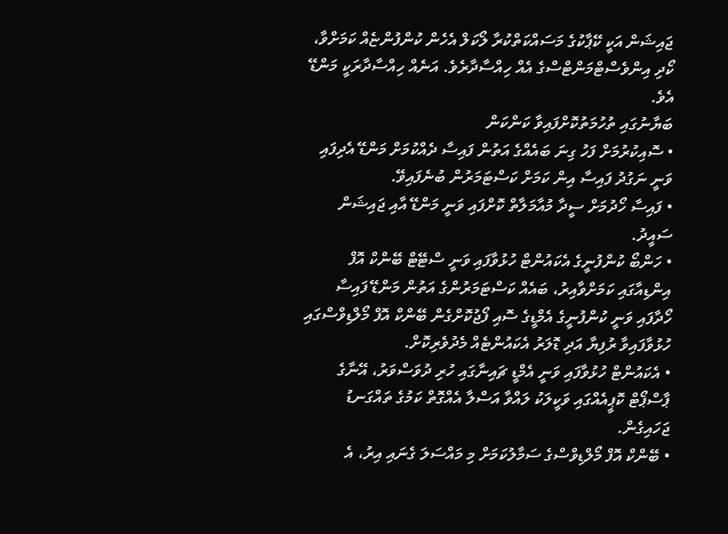ޖައިޝަން އަކީ ކޭޕާކުގެ މަސައްކަތްކުރާ ލޯކަލް އެހެން ކުންފުންޏެއް ކަމަށްވާ، ކޯދި އިންވެސްޓްމަންޓްސްގެ އެއް ހިއްސާދާރެވެ. އަނެއް ހިއްސާދާރަކީ މަންޑޭ އެވެ.
ބަޔާނުގައި ތުހުމަތުކޮށްފައިވާ ކަންކަން
• ސޮއިކުރުމަށް ފަހު ގިނަ ބައެއްގެ އަތުން ފައިސާ ދެއްކުމަށް މަންޑޭ އެދިފައި ވަނީ ނަގުދު ފައިސާ އިން ކަމަށް ކަސްޓަމަރުން ބުނެފައިވޭ.
• ފައިސާ ހޯދުމަށް ސީދާ މުއާމަލާތް ކޮށްފައި ވަނީ މަންޑޭ އާއި ޖައިޝަން ސައީދު.
• ހަންބޯ ކުންފުނީގެ އެކައުންޓް ހުޅުވާފައި ވަނީ ސްޓޭޓް ބޭންކް އޮފް އިންޑިއާގައި ކަމަށްވާއިރު، ބައެއް ކަސްޓަމަރުންގެ އަތުން މަންޑޭ ފައިސާ ހޯދާފައި ވަނީ ކުންފުނީގެ އެމްޑީގެ ސޮއި ފޯޖުކޮށްގެން ބޭންކް އޮފް މޯލްޑިވްސްގައި ހުޅުވާފައިވާ ރުފިޔާ އަދި ޑޮލަރު އެކައުންޓެއް މެދުވެރިކޮށް.
• އެކައުންޓް ހުޅުވާފައި ވަނީ އެމްޑީ ޗައިނާގައި ހުރި ދުވަސްވަރު، އޭނާގެ ޕާސްޕޯޓް ކޮޕީއެއްގައި ވަކީލަކު ލައްވާ އަސްލާ އެއްގޮތް ކަމުގެ ތައްގަނޑު ޖަހައިގެން.
• ބޭންކް އޮފް މޯލްޑިވްސްގެ ސަމާލުކަމަށް މި މައްސަލަ ގެނައި އިރު، އެ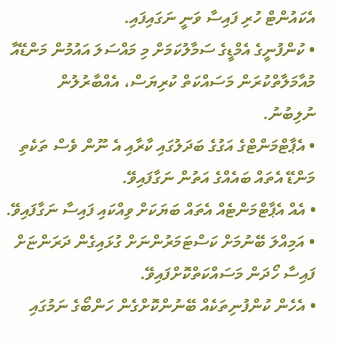އެކައުންޓް ހުރި ފައިސާ ވަނީ ނަގައިފައި.
• ކުންފުނީގެ އެމްޑީގެ ސަމާލުކަމަށް މި މައްސަލަ އައުމުން މަންޑޭއާ މުއާމަލާތްކުރަން މަސައްކަތް ކުރިޔަސް، އެއްބާރުލުން ނުލިބުނު.
• އެޕާޓްމަންޓްގެ އަގުގެ ބަދަލުގައި ކާރާއި އެ ނޫން ވެސް ތަކެތި މަންޑޭ އެތައް ބައެއްގެ އަތުން ނަގާފައިވޭ.
• އެއް އެޕާޓްމަންޓެއް އެތައް ބަޔަކަށް ވިއްކައި ފައިސާ ނަގާފައިވޭ.
• އަމިއްލަ ބޭނުމަށް ކަސްޓަމަރުންނަށް ގުޅައިގެން ދަރަންޏަށް ފައިސާ ހޯދަން މަސައްކަތްކޮށްފައިވޭ.
• އެހެން ކުންފުނިތަކެއް ބޭނުންކޮށްގެން ހަންބޯގެ ނަމުގައި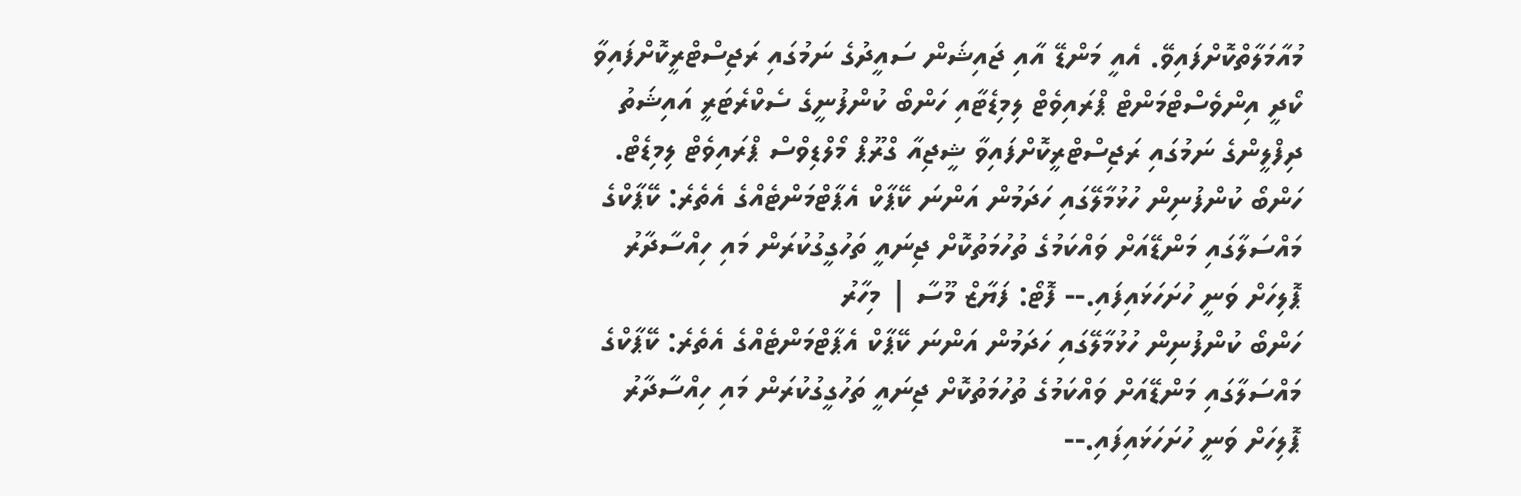މުއާމަލާތްކޮށްފައިވޭ. އެއީ މަންޑޭ އާއި ޖައިޝަން ސައީދުގެ ނަމުގައި ރަޖިސްޓްރީކޮށްފައިވާ ކޯދީ އިންވެސްޓްމަންޓް ޕްރައިވެޓް ލިމިޑެޓާއި ހަންބޯ ކުންފުނީގެ ސެކްރެޓަރީ އައިޝަތު ދިފްލީންގެ ނަމުގައި ރަޖިސްޓްރީކޮށްފައިވާ ޝީޖިއާ ގްރޫޕް މޯލްޑިވްސް ޕްރައިވެޓް ލިމިޑެޓް.
ހަންބޯ ކުންފުނިން ހުޅުމާލޭގައި ހަދަމުން އަންނަ ކޭޕާކް އެޕާޓްމަންޓެއްގެ އެތެރެ: ކޭޕާކްގެ މައްސަލާގައި މަންޑޭއަށް ވައްކަމުގެ ތުހުމަތުކޮށް ޖިނައީ ތަހުގީގުކުރަން މައި ހިއްސާދާރު ޕޮލިހަށް ވަނީ ހުށަހަޅައިފައި.-- ފޮޓޯ: ފަޔާޒް މޫސާ | މިހާރު
ހަންބޯ ކުންފުނިން ހުޅުމާލޭގައި ހަދަމުން އަންނަ ކޭޕާކް އެޕާޓްމަންޓެއްގެ އެތެރެ: ކޭޕާކްގެ މައްސަލާގައި މަންޑޭއަށް ވައްކަމުގެ ތުހުމަތުކޮށް ޖިނައީ ތަހުގީގުކުރަން މައި ހިއްސާދާރު ޕޮލިހަށް ވަނީ ހުށަހަޅައިފައި.--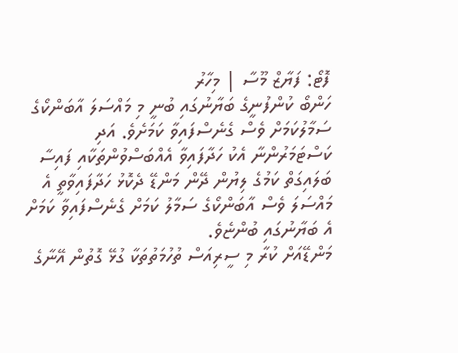ފޮޓޯ: ފަޔާޒް މޫސާ | މިހާރު
ހަންބޯ ކުންފުނީގެ ބަޔާނުގައި ބުނީ މި މައްސަލަ އާބަންކޯގެ ސަމާލުކަމަށް ވެސް ގެނެސްފައިވާ ކަމަށެވެ. އަދި ކަސްޓަމަރުންނާ އެކު ހަދާފައިވާ އެއްބަސްވުންތަކާއި ފައިސާ ބަލައިގަތް ކަމުގެ ލިޔުން ދޭން މަންޑޭ ދެކޮޅު ހަދާފައިވާތީ އެ މައްސަލަ ވެސް އާބަންކޯގެ ސަމާލު ކަމަށް ގެނެސްފައިވާ ކަމަށް އެ ބަޔާނުގައި ބުންޏެވެ.
މަންޑޭއަށް ކުރާ މި ސީރިއަސް ތުހުމަތުތަކާ ގުޅޭ ގޮތުން އޭނާގެ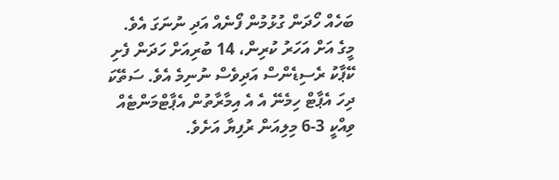ބަހެއް ހޯދަން ގުޅުމުން ފޯނެއް އަދި ނުނަގަ އެވެ.
މީގެ އަށް އަހަރު ކުރިން، 14 ބުރިއަށް ހަދަން ފެށި ކޭޕާކު ރެސިޑެންސް އަދިވެސް ނުނިމެ އެވެ. ސަތޭކަ ދިހަ އެޕާޓް ހިމެނޭ އެ އެ އިމާރާތުން އެޕާޓްމަންޓެއް ވިއްކީ 3-6 މިލިއަން ރުފިޔާ އަށެވެ.